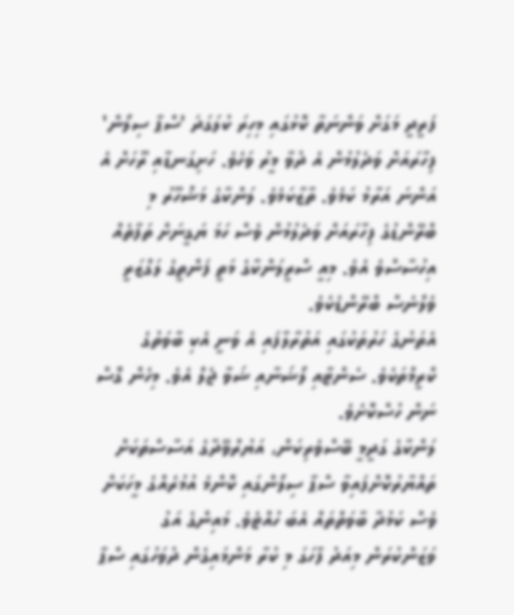ފަރީދީ މަގަށް ވަންނަތާ ކޮޅުގައި މިހިރަ ކުލަގަދަ 'ސްޕާ ސިލޯން' ފިހާރައަށް ވަދެލުމުން އެ ދުވާ މީރު ވަހެވެ. ހަށިގަނޑާއި ރޫހަށް އެ އަންނަ އަރާމު ކަމެވެ. ތާޒާކަމެވެ. ލަންކާގެ މަޝްހޫރު މި ބްރޭންޑުގެ ފިހާރައަށް ވަދެލުމުން ވެސް ހަމަ ޔަގީނަށް ތަފާތެއް އިހުސާސްވެ އެވެ. މިއީ ސްރީލަންކާގެ މަތީ ފަންތީގެ ލަގްޒަރީ ވެލްނެސް ބްރޭންޑެކެވެ.
އެތަނުގެ ހަރުތަކުގައި އަތުރާލާފައި އެ ވަނީ އެކި ބާވަތުގެ ކްރީމްތަކެވެ. ސެންޓާއި ލޯޝަނާއި ޝަވާ ޖެލް އެވެ. މިހެން ގޮސް ނަން ހުސްކޮށެވެ.
ލަންކާގެ ގަދީމީ ބޭސްވެރިކަން، އަޔުރްވޭދާގެ އަސާސްތަކަށް ތައްޔާރުކޮށްފައިވާ ސްޕާ ސިލޯންގައި ކޮންމެ އުމުރެއްގެ މީހަކަށް ވެސް ކަމުދާ ބާވަތްތައް އެބަ ހުއްޓެވެ. މައިންގެ އަގު ވަޒަންކުރަން މިއަދު ފާހަގަ މި ކުރާ މަންމައިގެން ދުވަހުގައި ސްޕާ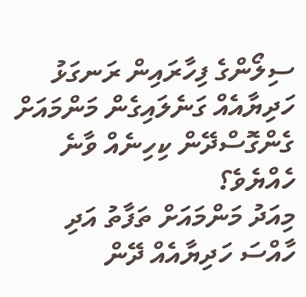ސިލޯންގެ ފިހާރައިން ރަނގަޅު ހަދިޔާއެއް ގަނެލައިގެން މަންމައަށް ގެންގޮސްދޭން ކިހިނެއް ވާނެ ހެއްޔެވެ؟
މިއަދު މަންމައަށް ތަފާތު އަދި ހާއްސަ ހަދިޔާއެއް ދޭން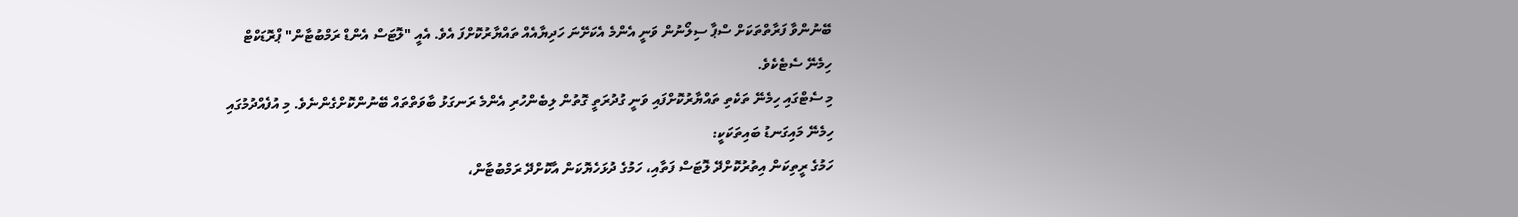ބޭނުންވާ ފަރާތްތަކަށް ސްޕާ ސިލޯނުން ވަނީ އެންމެ އެކަށޭނަ ހަދިޔާއެއް ތައްޔާރުކޮށްފަ އެވެ. އެއީ "ލޮޓަސް އެންޑް ރަމްބުޓާން" ޕްރޮޑަކްޓް ހިމެނޭ ސެޓެކެވެ.
މި ސެޓްގައި ހިމެނޭ ތަކެތި ތައްޔާރުކޮށްފައި ވަނީ ގުދުރަތީ ގޮތުން ލިބެންހުރި އެންމެ ރަނގަޅު ބާވަތްތައް ބޭނުންކޮށްގެންނެވެ. މި އުފެއްދުމުގައި ހިމެނޭ މައިގަނޑު ބައިތަކަކީ:
ހަމުގެ ރީތިކަން އިތުރުކޮށްދޭ ލޮޓަސް ފަތާއި، ހަމުގެ ދުޅަހެޔޮކަން އާކޮށްދޭ ރަމްބުޓާން،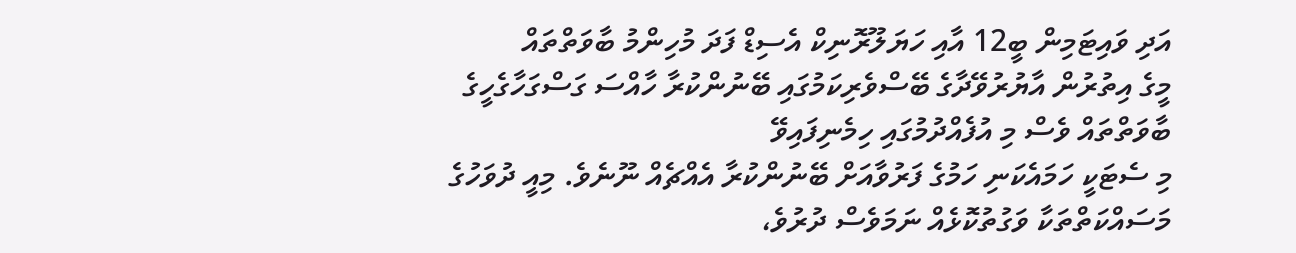އަދި ވައިޓަމިން ބީ12 އާއި ހަޔަލޫރޮނިކް އެސިޑް ފަދަ މުހިންމު ބާވަތްތައް
މީގެ އިތުރުން އާޔުރުވޭދާގެ ބޭސްވެރިކަމުގައި ބޭނުންކުރާ ހާއްސަ ގަސްގަހާގެހީގެ ބާވަތްތައް ވެސް މި އުފެއްދުމުގައި ހިމެނިފައިވޭ
މި ސެޓަކީ ހަމައެކަނި ހަމުގެ ފަރުވާއަށް ބޭނުންކުރާ އެއްޗެއް ނޫނެވެ. މިއީ ދުވަހުގެ މަސައްކަތްތަކާ ވަގުތުކޮޅެއް ނަމަވެސް ދުރުވެ،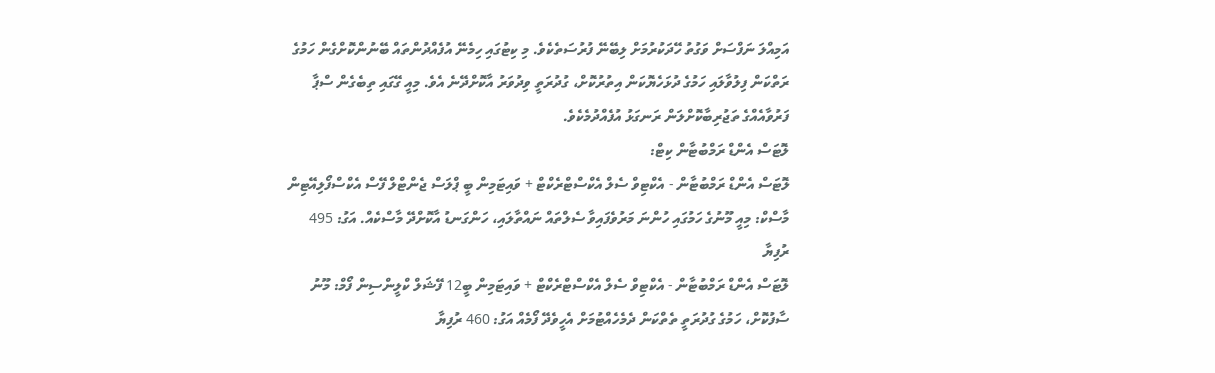އަމިއްލަ ނަފްސަށް ވަގުތު ހޭދަކުރުމަށް ލިބޭނޭ ފުރުސަތެކެވެ. މި ކިޓުގައި ހިމެނޭ އުފެއްދުންތައް ބޭނުންކޮށްގެން ހަމުގެ ރަތްކަން ފިލުވާލައި ހަމުގެ ދުޅަހެޔޮކަން އިތުރުކޮށް، ގުދުރަތީ ވިދުވަރު އާކޮށްދޭނެ އެވެ. މިއީ ގޭގައި ތިބެގެން ސްޕާ ފަރުވާއެއްގެ ތަޖުރިބާކޮށްލަން ރަނގަޅު އުފެއްދުމެކެވެ.
ލޮޓަސް އެންޑް ރަމްބުޓާން ކިޓް:
ލޮޓަސް އެންޑް ރަމްބުޓާން - އެކްޓިވް ސެލް އެކްސްޓްރެކްޓް + ވައިޓަމިން ބީ ޕްލަސް ޖެންޓްލް ފޭސް އެކްސްފޯލިއޭޓިން މާސްކް: މިއީ މޫނުގެ ހަމުގައި ހުންނަ މަރުވެފައިވާ ސެލްތައް ނައްތާލައި، ހަންގަނޑު އާކޮށްދޭ މާސްކެއް. އަގު: 495 ރުފިޔާ
ލޮޓަސް އެންޑް ރަމްބުޓާން - އެކްޓިވް ސެލް އެކްސްޓްރެކްޓް + ވައިޓަމިން ބީ12 ފޭޝަލް ކްލީންސިން ފޯމް: މޫނު ސާފުކޮށް، ހަމުގެ ގުދުރަތީ ތެތްކަން ދެމެހެއްޓުމަށް އެހީވެދޭ ފޯމެއް އަގު: 460 ރުފިޔާ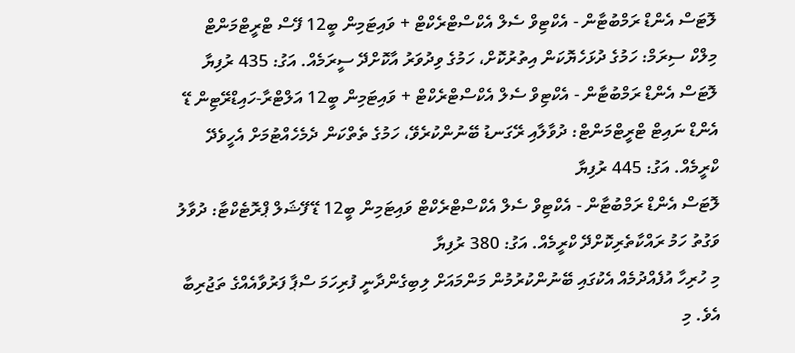ލޮޓަސް އެންޑް ރަމްބުޓާން - އެކްޓިވް ސެލް އެކްސްޓްރެކްޓް + ވައިޓަމިން ބީ12 ފޭސް ޓްރީޓްމަންޓް މިލްކް ސިރަމް: ހަމުގެ ދުޅަހެޔޮކަން އިތުރުކޮށް، ހަމުގެ ވިދުވަރު އާކޮށްދޭ ސީރަމެއް. އަގު: 435 ރުފިޔާ
ލޮޓަސް އެންޑް ރަމްބުޓާން - އެކްޓިވް ސެލް އެކްސްޓްރެކްޓް + ވައިޓަމިން ބީ12 އަލްޓްރާ-ހައިޑްރޭޓިން ޑޭ އެންޑް ނައިޓް ޓްރީޓްމަންޓް: ދުވާލާއި ރޭގަނޑު ބޭނުންކުރެވޭ، ހަމުގެ ތެތްކަން ދެމެހެއްޓުމަށް އެހީވެދޭ ކްރީމެއް. އަގު: 445 ރުފިޔާ
ލޮޓަސް އެންޑް ރަމްބުޓާން - އެކްޓިވް ސެލް އެކްސްޓްރެކްޓް ވައިޓަމިން ބީ12 ޑޭ ފޭޝަލް ޕްރޮޓެކްޓާ: ދުވާލު ވަގުތު ހަމު ރައްކާތެރިކޮށްދޭ ކްރީމެއް. އަގު: 380 ރުފިޔާ
މި ހުރިހާ އުފެއްދުމެއް އެކުގައި ބޭނުންކުރުމުން މަންމައަށް ލިބިގެންދާނީ ފުރިހަމަ ސްޕާ ފަރުވާއެއްގެ ތަޖުރިބާ އެވެ. މި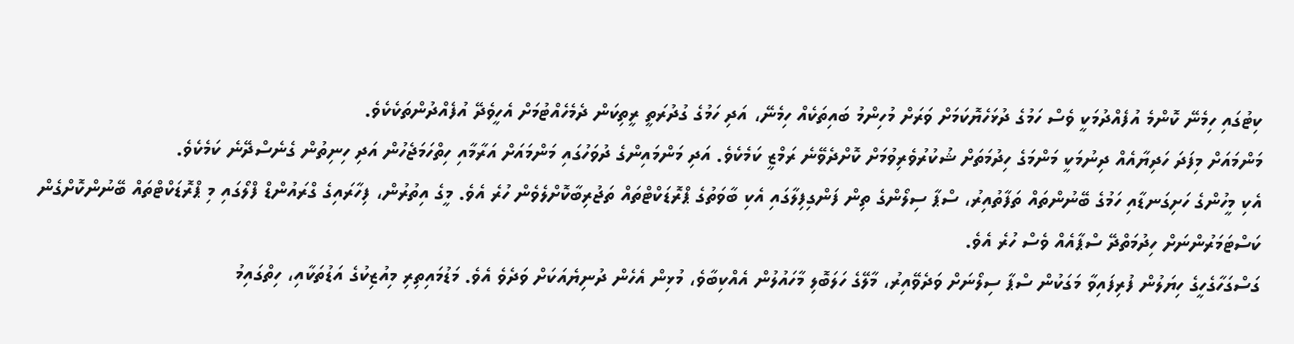ކިޓުގައި ހިމެނޭ ކޮންމެ އުފެއްދުމަކީ ވެސް ހަމުގެ ދުޅަހެޔޮކަމަށް ވަރަށް މުހިންމު ބައިތަކެއް ހިމެނޭ، އަދި ހަމުގެ ގުދުރަތީ ރީތިކަން ދެމެހެއްޓުމަށް އެހީވެދޭ އުފެއްދުންތަކެކެވެ.
މަންމައަށް މިފަދަ ހަދިޔާއެއް ދިނުމަކީ މަންމަގެ ހިދުމަތަށް ޝުކުރުވެރިވުމަށް ކޮށްދެވޭނެ ރަމްޒީ ކަމެކެވެ. އަދި މަންމައިންގެ ދުވަހުގައި މަންމައަށް އަރާމާއި ހިތްހަމަޖެހުން އަދި ހިނިތުން ގެނެސްދޭނެ ކަމެކެވެ.
އެކި މީހުންގެ ހަށިގަނޑާއި ހަމުގެ ބޭނުންތައް ތަފާތުއިރު، ސްޕާ ސިލޯންގެ ތިން ފަންގިފިލާގައި އެކި ބާވަތުގެ ޕްރޮޑަކްޓްތައް ތަޖުރިބާކޮށްލެވެން ހުރެ އެވެ. މީގެ އިތުރުން، ފިހާރައިގެ ގްރައުންޑް ފްލޯގައި މި ޕްރޮޑަކްޓްތައް ބޭނުންކޮށްގެން ކަސްޓަމަރުންނަށް ހިދުމަތްދޭ ސްޕާއެއް ވެސް ހުރެ އެވެ.
ގަސްގަހާގެހީގެ ހިޔަލުން ފުރިފައިވާ މަގަކުން ސްޕާ ސިލޯނަށް ވަދެވޭއިރު، މާލޭގެ ހަލަބޮލި މާހައުލުން އެއްކިބާވެ، މުޅިން އެހެން ދުނިޔެއަކަށް ވަދެވެ އެވެ. މަޑުމައިތިރި މިއުޒިކުގެ އަޑުތަކާއި، ހިތްގައިމު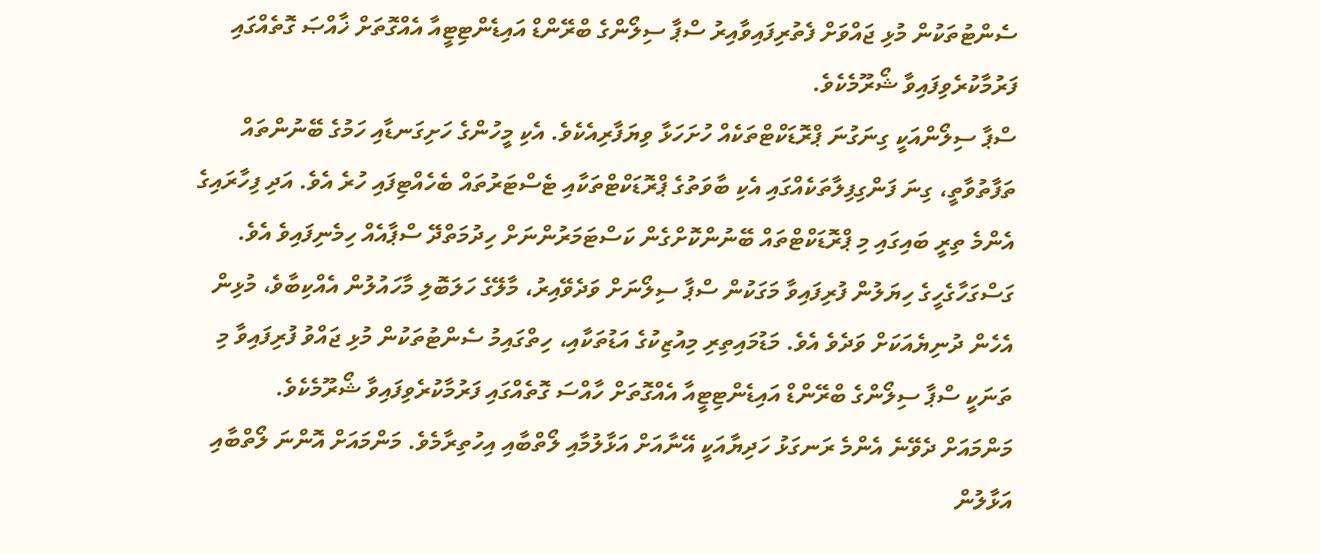ސެންޓުތަކުން މުޅި ޖައްވަށް ފެތުރިފައިވާއިރު ސްޕާ ސިލޯންގެ ބްރޭންޑް އައިޑެންޓިޓީއާ އެއްގޮތަށް ޚާއްޞަ ގޮތެއްގައި ފަރުމާކުރެވިފައިވާ ޝޯރޫމެކެވެ.
ސްޕާ ސިލޯންއަކީ ގިނަގުނަ ޕްރޮޑަކްޓްތަކެއް ހުށަހަޅާ ވިޔަފާރިއެކެވެ. އެކި މީހުންގެ ހަށިގަނޑާއި ހަމުގެ ބޭނުންތައް ތަފާތުވާތީ، ގިނަ ފަންގިފިލާތަކެއްގައި އެކި ބާވަތުގެ ޕްރޮޑަކްޓްތަކާއި ޓެސްޓަރުތައް ބެހެއްޓިފައި ހުރެ އެވެ. އަދި ފިހާރައިގެ އެންމެ ތިރީ ބައިގައި މި ޕްރޮޑަކްޓްތައް ބޭނުންކޮށްގެން ކަސްޓަމަރުންނަށް ހިދުމަތްދޭ ސްޕާއެއް ހިމެނިފައިވެ އެވެ.
ގަސްގަހާގެހީގެ ހިޔަލުން ފުރިފައިވާ މަގަކުން ސްޕާ ސިލޯނަށް ވަދެވޭއިރު، މާލޭގެ ހަލަބޮލި މާހައުލުން އެއްކިބާވެ، މުޅިން އެހެން ދުނިޔެއަކަށް ވަދެވެ އެވެ. މަޑުމައިތިރި މިއުޒިކުގެ އަޑުތަކާއި، ހިތްގައިމު ސެންޓުތަކުން މުޅި ޖައްވު ފުރިފައިވާ މި ތަނަކީ ސްޕާ ސިލޯންގެ ބްރޭންޑް އައިޑެންޓިޓީއާ އެއްގޮތަށް ހާއްސަ ގޮތެއްގައި ފަރުމާކުރެވިފައިވާ ޝޯރޫމެކެވެ.
މަންމައަށް ދެވޭނެ އެންމެ ރަނގަޅު ހަދިޔާއަކީ އޭނާއަށް އަޅާލުމާއި ލޯތްބާއި އިހުތިރާމެވެ. މަންމައަށް އޮންނަ ލޯތްބާއި އަޅާލުން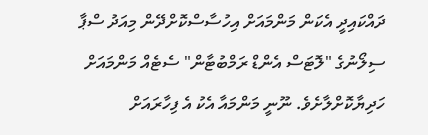ދައްކައިދީ އެކަން މަންމައަށް އިހުސާސްކޮށްދޭން މިއަދު ސްޕާ ސިލޯނުގެ "ލޮޓަސް އެންޑް ރަމްބުޓާން" ސެޓެއް މަންމައަށް ހަދިޔާކޮށްލާށެވެ. ނޫނީ މަންމައާ އެކު އެ ފިހާރައަށް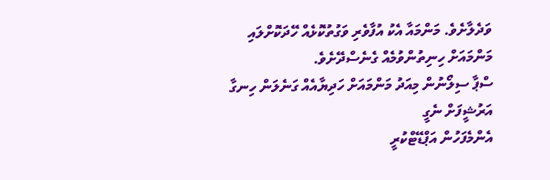ވަދެލާށެވެ. މަންމައާ އެކު އުފާވެރި ވަގުތުކޮޅެއް ހޭދަކޮށްލައި މަންމައަށް ހިނިތުންވުމެއް ގެނެސްދޭށެވެ.
ސްޕާ ސިލޯނުން މިއަދު މަންމައަށް ހަދިޔާއެއް ގަނެލަން ހިނގާ
އަރުޝީފަށް ނެގީ
އެންމެފަހުން އަޕްޑޭޓްކުރީ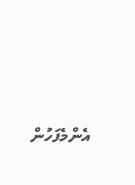އެންމެފަހުން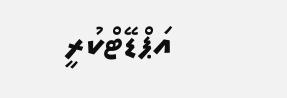އަޕްޑޭޓްކުރީ